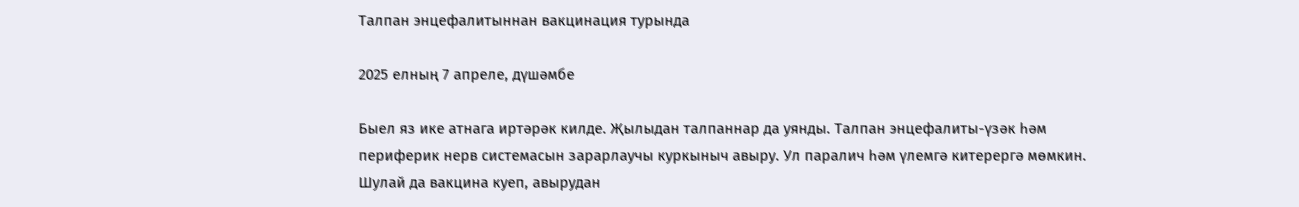Талпан энцефалитыннан вакцинация турында

2025 елның 7 апреле, дүшәмбе

Быел яз ике атнага иртәрәк килде. Җылыдан талпаннар да уянды. Талпан энцефалиты-үзәк һәм периферик нерв системасын зарарлаучы куркыныч авыру. Ул паралич һәм үлемгә китерергә мөмкин. Шулай да вакцина куеп, авырудан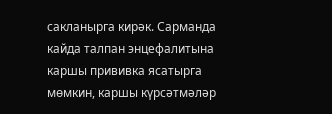сакланырга кирәк. Сарманда кайда талпан энцефалитына каршы прививка ясатырга мөмкин, каршы күрсәтмәләр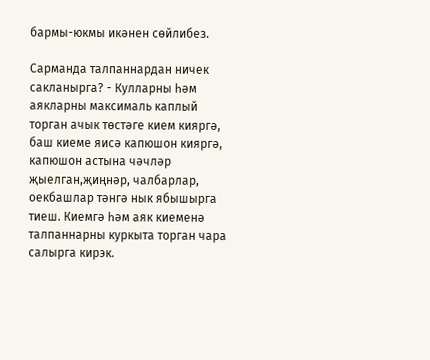бармы-юкмы икәнен сөйлибез.

Сарманда талпаннардан ничек сакланырга? - Кулларны һәм аякларны максималь каплый торган ачык төстәге кием кияргә, баш киеме яисә капюшон кияргә, капюшон астына чәчләр җыелган,җиңнәр, чалбарлар, оекбашлар тәнгә нык ябышырга тиеш. Киемгә һәм аяк киеменә талпаннарны куркыта торган чара салырга кирэк.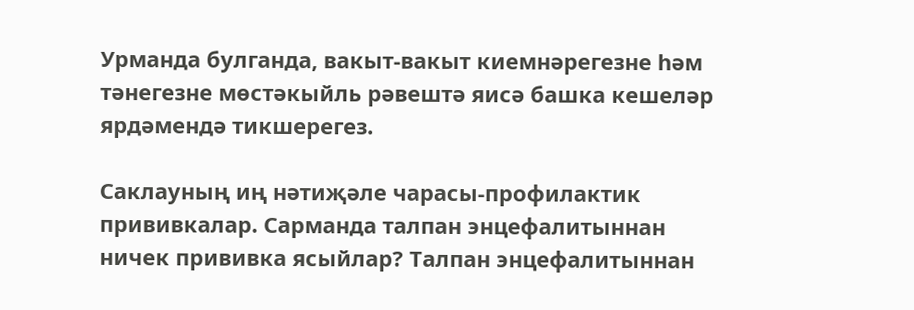Урманда булганда, вакыт-вакыт киемнәрегезне һәм тәнегезне мөстәкыйль рәвештә яисә башка кешеләр ярдәмендә тикшерегез.

Саклауның иң нәтиҗәле чарасы-профилактик прививкалар. Сарманда талпан энцефалитыннан ничек прививка ясыйлар? Талпан энцефалитыннан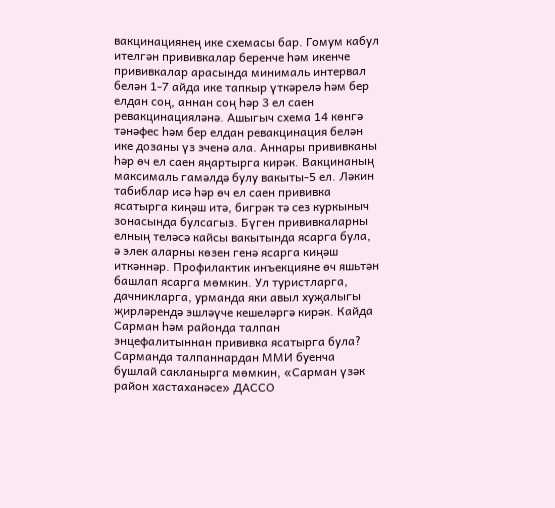вакцинациянең ике схемасы бар. Гомум кабул ителгән прививкалар беренче һәм икенче прививкалар арасында минималь интервал белән 1-7 айда ике тапкыр үткәрелә һәм бер елдан соң, аннан соң һәр 3 ел саен ревакцинацияләнә. Ашыгыч схема 14 көнгә тәнәфес һәм бер елдан ревакцинация белән ике дозаны үз эченә ала. Аннары прививканы һәр өч ел саен яңартырга кирәк. Вакцинаның максималь гамәлдә булу вакыты-5 ел. Ләкин табиблар исә һәр өч ел саен прививка ясатырга киңәш итә, бигрәк тә сез куркыныч зонасында булсагыз. Бүген прививкаларны елның теләсә кайсы вакытында ясарга була, ә элек аларны көзен генә ясарга киңәш иткәннәр. Профилактик инъекцияне өч яшьтән башлап ясарга мөмкин. Ул туристларга, дачникларга, урманда яки авыл хуҗалыгы җирләрендә эшләүче кешеләргә кирәк. Кайда Сарман һәм районда талпан энцефалитыннан прививка ясатырга була? Сарманда талпаннардан ММИ буенча бушлай сакланырга мөмкин, «Сарман үзәк район хастаханәсе» ДАССО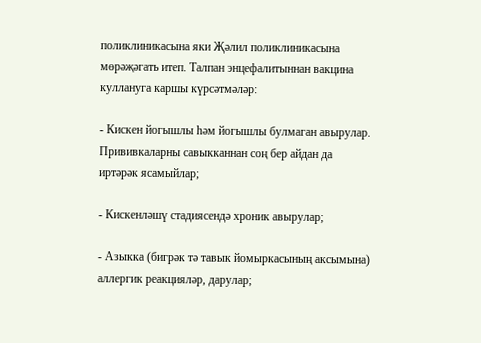поликлиникасына яки Җәлил поликлиникасына мөрәҗәгать итеп. Талпан энцефалитыннан вакцина куллануга каршы күрсәтмәләр:

- Кискен йогышлы һәм йогышлы булмаган авырулар. Прививкаларны савыкканнан соң бер айдан да иртәрәк ясамыйлар;

- Кискенләшү стадиясендә хроник авырулар;

- Азыкка (бигрәк тә тавык йомыркасының аксымына) аллергик реакцияләр, дарулар;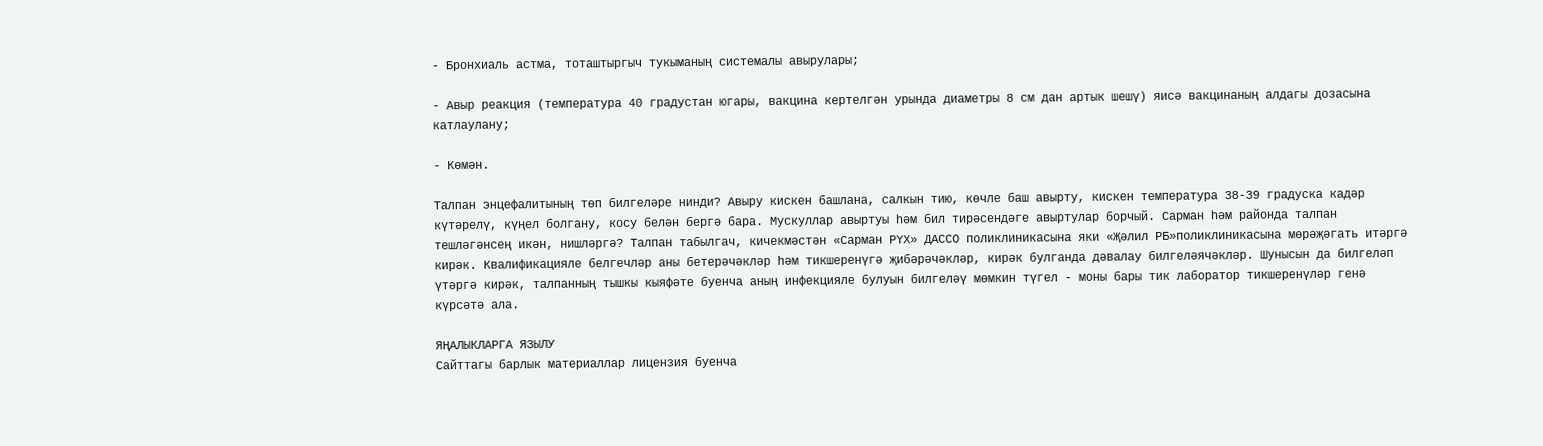- Бронхиаль астма, тоташтыргыч тукыманың системалы авырулары;

- Авыр реакция (температура 40 градустан югары, вакцина кертелгән урында диаметры 8 см дан артык шешү) яисә вакцинаның алдагы дозасына катлаулану;

- Көмән.

Талпан энцефалитының төп билгеләре нинди? Авыру кискен башлана, салкын тию, көчле баш авырту, кискен температура 38-39 градуска кадәр күтәрелү, күңел болгану, косу белән бергә бара. Мускуллар авыртуы һәм бил тирәсендәге авыртулар борчый. Сарман һәм районда талпан тешләгәнсең икән, нишләргә? Талпан табылгач, кичекмәстән «Сарман РҮХ» ДАССО поликлиникасына яки «Җәлил РБ»поликлиникасына мөрәҗәгать итәргә кирәк. Квалификацияле белгечләр аны бетерәчәкләр һәм тикшеренүгә җибәрәчәкләр, кирәк булганда дәвалау билгеләячәкләр. Шунысын да билгеләп үтәргә кирәк, талпанның тышкы кыяфәте буенча аның инфекцияле булуын билгеләү мөмкин түгел - моны бары тик лаборатор тикшеренүләр генә күрсәтә ала.

ЯҢАЛЫКЛАРГА ЯЗЫЛУ
Сайттагы барлык материаллар лицензия буенча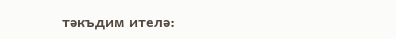тәкъдим ителә: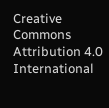Creative Commons Attribution 4.0 International